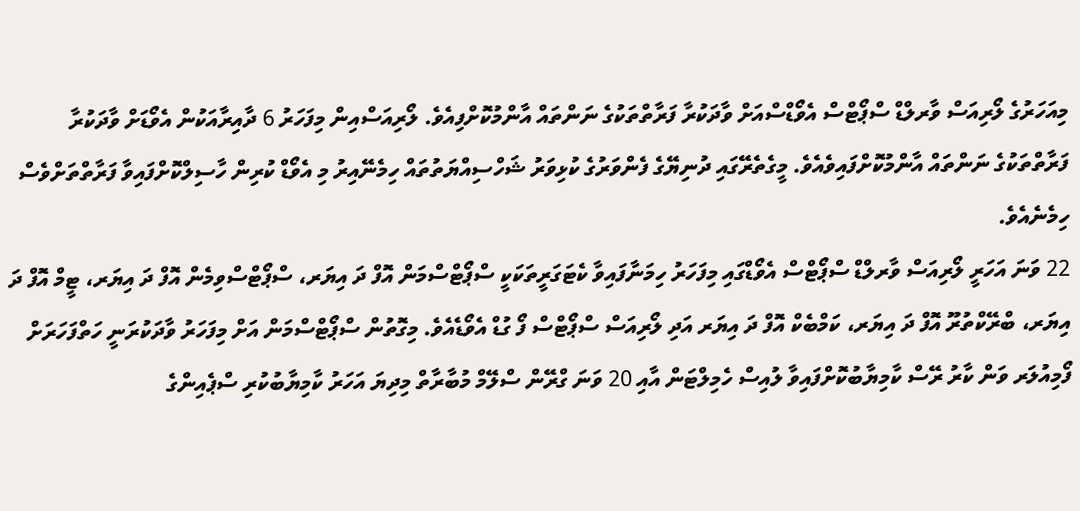މިއަހަރުގެ ލޯރިއަސް ވާރލްޑް ސްޕޯޓްސް އެވޯޑްސްއަށް ވާދަކުރާ ފަރާތްތަކުގެ ނަންތައް އާންމުކޮށްފިއެވެ. ލޯރިއަސްއިން މިފަހަރު 6 ދާއިރާއަކުން އެވޯޑަށް ވާދަކުރާ ފަރާތްތަކުގެ ނަންތައް އާންމުކޮށްފައިވެއެވެ. މީގެތެރޭގައި ދުނިޔޭގެ ފެންވަރުގެ ކުޅިވަރު ޝަހްސިއްޔަތުތައް ހިމެނޭއިރު މި އެވޯޑް ކުރިން ހާސިލްކޮށްފައިވާ ފަރާތްތަށްވެސް ހިމެނެއެވެ.
22 ވަނަ އަހަރީ ލޯރިއަސް ވާރލްޑް ސްޕޯޓްސް އެވޯޑްގައި މިފަހަރު ހިމަނާފައިވާ ކެޓަގަރީތަކަކީ ސްޕޯޓްސްމަން އޮފް ދަ އިޔަރ، ސްޕޯޓްސްވިމެން އޮފް ދަ އިޔަރ، ޓީމް އޮފް ދަ އިޔަރ، ބްރޭކްތުރޫ އޮފް ދަ އިޔަރ، ކަމްބެކް އޮފް ދަ އިޔަރ އަދި ލޯރިއަސް ސްޕޯޓްސް ފޯ ގުޑް އެވޯޑެއެވެ. މިގޮތުން ސްޕޯޓްސްމަން އަށް މިފަހަރު ވާދަކުރަނީ ހަތްފަހަރަށް ފޯމިއުލަރ ވަން ކާރު ރޭސް ކާމިޔާބުކޮށްފައިވާ ލުއިސް ހެމިލްޓަން އާއި 20 ވަނަ ގްރޭން ސްލޭމް މުބާރާތް މިދިޔަ އަހަރު ކާމިޔާބުކުރި ސްޕެއިންގެ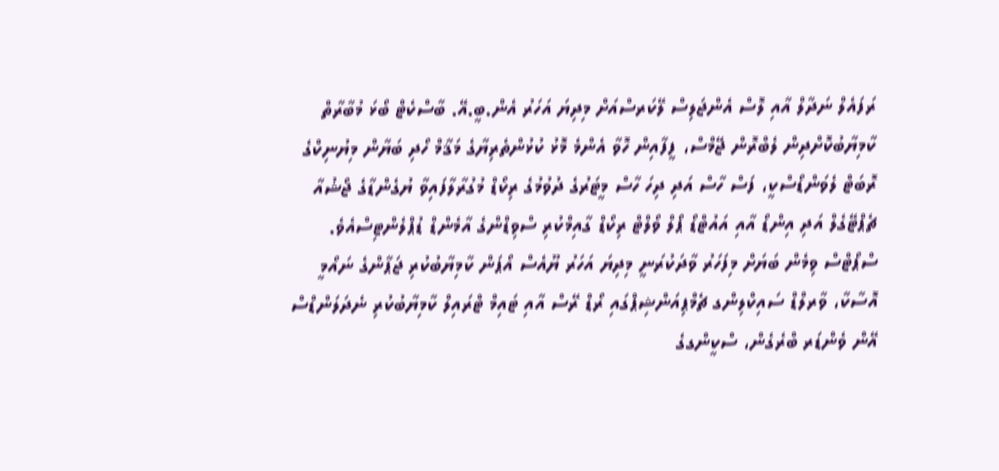ރަފައެލް ނަދާލް އާއި ލޮސް އެންޖަލިސް ލޭކަރސްއަށް މިދިޔަ އަހަރު އެން.ބީ.އޭ. ބާސްކެޓް ބޯޅަ މުބާރާތް ކާމިޔާބުކޮށްދިން ލެބްރޮން ޖޭމްސް، ފީފާއިން ހޮވާ އެންމެ މޮޅު ކުޅުންތެރިޔާގެ މަޤާމް ހޯދި ބަޔާން މިޔުނިކްގެ ރޮބަޓް ލެވަންޑޯސްކީ، ފަސް ހާސް އަދި ދިހަ ހާސް މީޓަރުގެ ދުވުމުގެ ރިކޯޑް މުގުރާލާފައިވާ ޔުގެންޑާގެ ޖޯޝުއާ ޗެޕްޓޭގެލް އަދި އިންޑޯ އާއި އައުޓްޑޯ ޕޯލް ވޯލްޓް ރިކޯޑް ގާއިމްކުރި ސްވިޑްންގެ އާމެންޑް ޑުޕްލެންޓިސްއެވެ.
ސްޕޯޓްސް ވިމެން ބަޔަށް މިފަހަރު ވާދަކުރަނީ މިދިޔަ އަހަރު ޔޫއެސް އޯޕަން ކާމިޔާބުކުރި ޖަޕާންގެ ނައޯމީ އޮސާކާ، ވާރލްޑް ސައިކްލިންގ ޗެމްޕިއަންޝިޕްގައި ރޯޑް ރޭސް އާއި ޓައިމް ޓްރައިލް ކާމިޔާބުކުރި ނެދަލަންޑްސް އޭން ވެންޑަރ ބްރެގެން، ސްކީންގގެ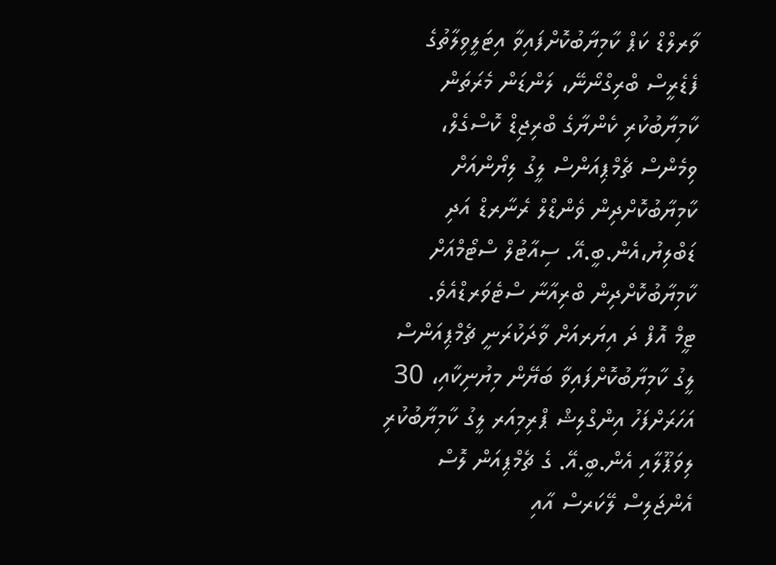ވާރލްޑް ކަޕް ކާމިޔާބުކޮށްފައިވާ އިޓަލީވިލާތުގެ ފެޑެރީސް ބްރިގްނޯނޭ، ލަންޑަން މެރަތަން ކާމިޔާބުކުރި ކެންޔާގެ ބްރިޖިޑް ކޮސްގެލް، ވިމެންސް ޗެމްޕިއަންސް ލީގު ލިޔޯންއަށް ކާމިޔާބުކޮށްދިން ވެންޑްލް ރެނާރޑް އަދި ޑަބްލިޔު،އެން.ބީ.އޭ. ސިއާޓުލް ސްޓޯމްއަށް ކާމިޔާބުކޮށްދިން ބްރިއާނާ ސްޓެވަރޑްއެވެ.
ޓީމް އޮފް ދަ އިޔަރއަށް ވާދަކުރަނީ ޗެމްޕިއަންސް ލީގު ކާމިޔާބުކޮށްފައިވާ ބަޔޭން މިޔުނިކާއި، 30 އަހަރަށްފަހު އިންގްލިޝް ޕްރިމިއަރ ލީގު ކާމިޔާބުކުރި ލިވަޕޫލާއި އެން.ބީ.އޭ. ގެ ޗެމްޕިއަން ލޮސް އެންޖަލިސް ލޭކަރސް އާއި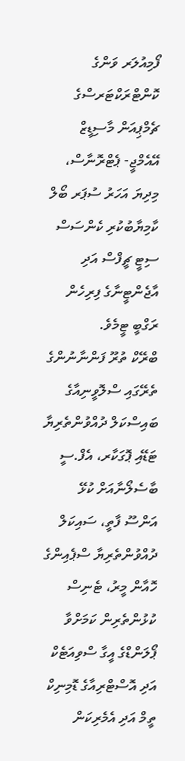ފޯމިއުލަރ ވަންގެ ކޮންޓްރަކްޓަރސްގެ ޗެމްޕިއަން މާސިޑީޒް އޭއެމްޖީ- ޕެޓްރޮނާސް، މިދިޔަ އަހަރު ސުޕަރ ބޯލް ކާމިޔާބުކުރި ކެންސަސް ސިޓީ ޗީފްސް އަދި އާޖެންޓީނާގެ ފިރިހެން ރަގްބީ ޓީމެވެ.
ބްރޭކް ތުރޫ ފަންނާނުންގެ ތެރޭގައި ސްލޮވީނިއާގެ ބައިސްކަލް ދުއްވުންތެރިޔާ ޓަޑޭއި ޕޮގަކާރ، އެފް.ސީ ބާސެލޯނާއަށް ކުޅޭ އަންސޫ ފާތީ، ސައިކަލް ދުއްވުންތެރިޔާ ސްޕެއިންގެ ހޮއާން މީރު، ޓެނިސް ކުޅުންތެރިން ކަމަށްވާ ޕޯލަންޑްގެ އީގާ ސްވިއަޓެކް އަދި އޮސްޓްރިއާގެ ޑޮމިނިކް ތީމް އަދި އެމެރިކަން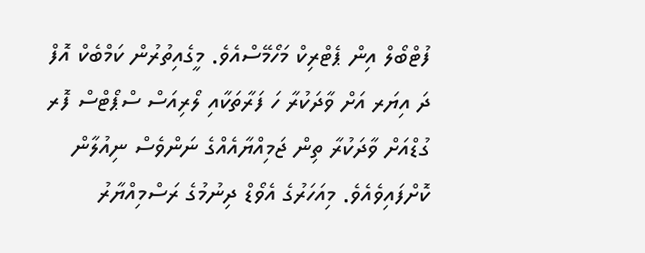ފުޓްބޯލް އިން ޕެޓްރިކް މަހޯމޭސްއެވެ. މީގެއިތުރުން ކަމްބެކް އޮފް ދަ އިޔަރ އަށް ވާދަކުރާ ހަ ފަރާތަކާއި ލޯރިއަސް ސްޕޯޓްސް ފޮރ ގުޑްއަށް ވާދަކުރާ ތިން ޖަމިއްޔާއެއްގެ ނަންވެސް ނިއުލާން ކޮށްފައިވެއެވެ. މިއަހަރުގެ އެވޯޑް ދިނުމުގެ ރަސްމިއްޔާރު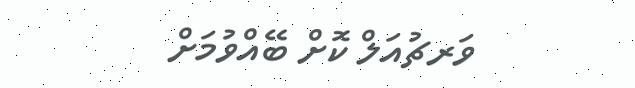ވަރޗުއަލް ކޮށް ބޭއްވުމަށް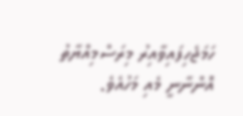ހަމަޖެހިފައިވާއިރު މިރަސްމިއްޔާތު އޮންނާނީ މެއި މަހުއެވެ.